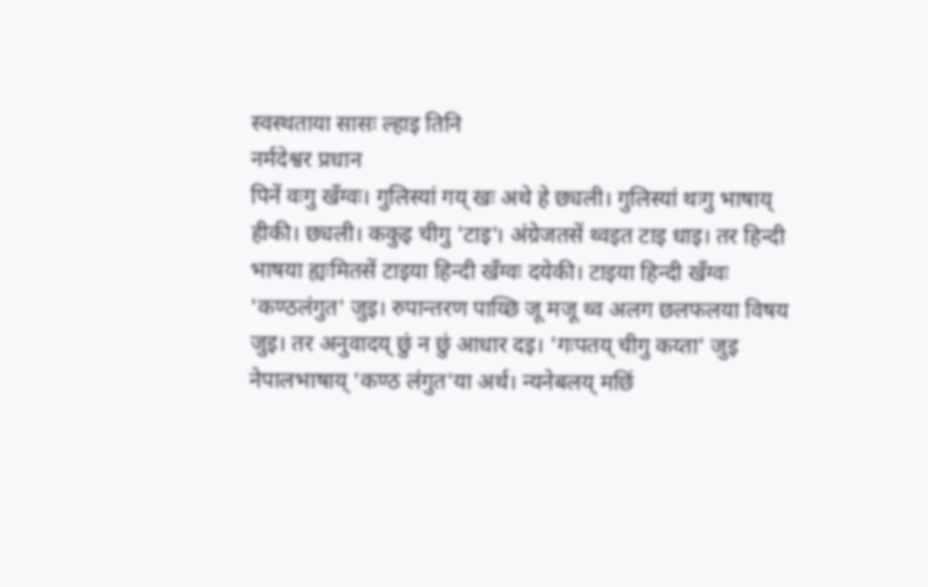स्वस्थताया सासः ल्हाइ तिनि
नर्मदेश्वर प्रधान
पिनें वःगु खँग्वः। गुलिस्यां गय् खः अथे हे छ्यली। गुलिस्यां थःगु भाषाय् हीकी। छ्यली। ककुइ चीगु 'टाइ'। अंग्रेजतसें थ्वइत टाइ धाइ। तर हिन्दी भाषया ह्यःमितसें टाइया हिन्दी खँग्वः दयेकी। टाइया हिन्दी खँग्वः 'कण्ठलंगुत' जुइ। रुपान्तरण पाय्छि जू मजू थ्व अलग छलफलया विषय जुइ। तर अनुवादय् छुं न छुं आधार दइ। 'गःपतय् चीगु कय्ता' जुइ नेपालभाषाय् 'कण्ठ लंगुत'या अर्थ। न्यनेबलय् मछिं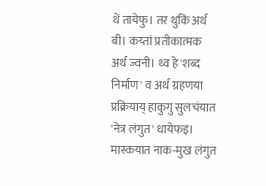थें तायेफु। तर थुकिं अर्थ बी। कय्तां प्रतीकात्मक अर्थ ज्वनी। थ्व हे 'शब्द निर्माण' व अर्थ ग्रहणया प्रक्रियाय् हाकुगु सुलचंयात 'नेत्र लंगुत' धायेफइ। मास्कयात नाक-मुख लंगुत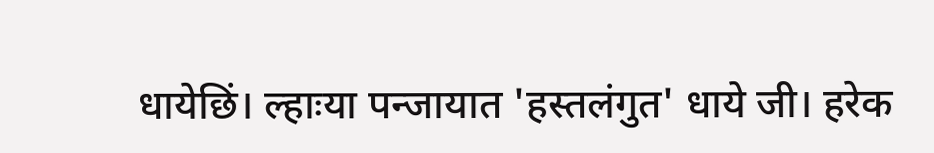धायेछिं। ल्हाःया पन्जायात 'हस्तलंगुत' धाये जी। हरेक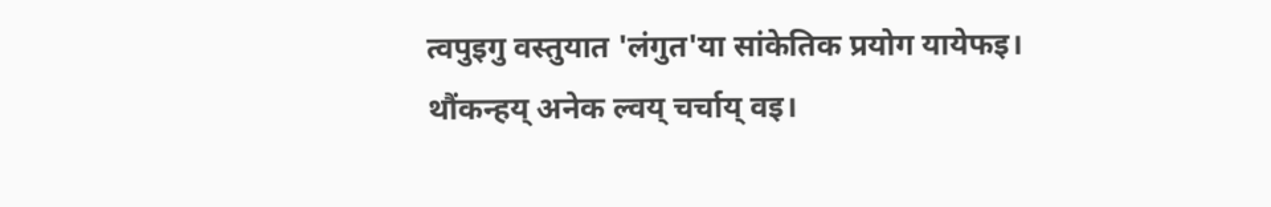त्वपुइगु वस्तुयात 'लंगुत'या सांकेतिक प्रयोग यायेफइ।
थौंकन्हय् अनेक ल्वय् चर्चाय् वइ।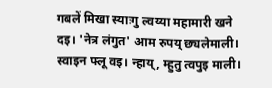गबलें मिखा स्याःगु ल्वय्या महामारी खने दइ। 'नेत्र लंगुत' आम रुपय् छ्यलेमाली। स्वाइन फ्लू वइ। न्हाय्, म्हुतु त्वपुइ माली।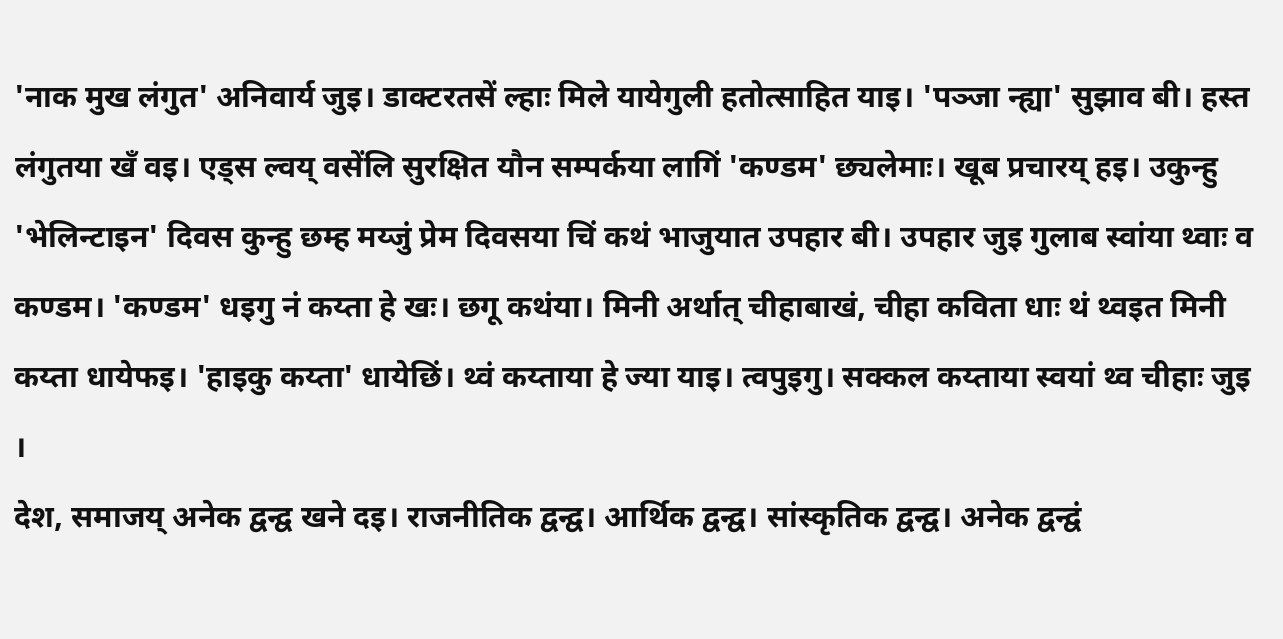'नाक मुख लंगुत' अनिवार्य जुइ। डाक्टरतसें ल्हाः मिले यायेगुली हतोत्साहित याइ। 'पञ्जा न्ह्या' सुझाव बी। हस्त लंगुतया खँ वइ। एड्स ल्वय् वसेंलि सुरक्षित यौन सम्पर्कया लागिं 'कण्डम' छ्यलेमाः। खूब प्रचारय् हइ। उकुन्हु 'भेलिन्टाइन' दिवस कुन्हु छम्ह मय्जुं प्रेम दिवसया चिं कथं भाजुयात उपहार बी। उपहार जुइ गुलाब स्वांया थ्वाः व कण्डम। 'कण्डम' धइगु नं कय्ता हे खः। छगू कथंया। मिनी अर्थात् चीहाबाखं, चीहा कविता धाः थं थ्वइत मिनी कय्ता धायेफइ। 'हाइकु कय्ता' धायेछिं। थ्वं कय्ताया हे ज्या याइ। त्वपुइगु। सक्कल कय्ताया स्वयां थ्व चीहाः जुइ ।
देश, समाजय् अनेक द्वन्द्व खने दइ। राजनीतिक द्वन्द्व। आर्थिक द्वन्द्व। सांस्कृतिक द्वन्द्व। अनेक द्वन्द्वं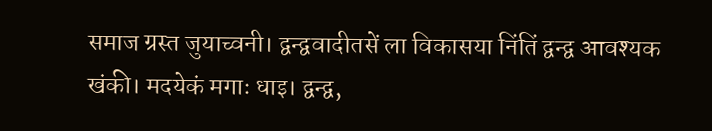समाज ग्रस्त जुयाच्वनी। द्वन्द्ववादीतसें ला विकासया निंतिं द्वन्द्व आवश्यक खंकी। मदयेकं मगाः धाइ। द्वन्द्व,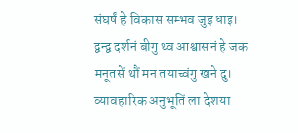संघर्षं हे विकास सम्भव जुइ धाइ। द्वन्द्व दर्शनं बीगु थ्व आश्वासनं हे जक मनूतसें थौं मन तयाच्वंगु खने दु। व्यावहारिक अनुभूतिं ला देशया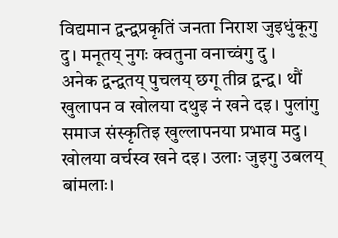विद्यमान द्वन्द्वप्रकृतिं जनता निराश जुइधुंकूगु दु। मनूतय् नुगः क्वतुना वनाच्वंगु दु ।
अनेक द्वन्द्वतय् पुचलय् छगू तीव्र द्वन्द्व। थौं खुलापन व खोलया दथुइ नं खने दइ। पुलांगु समाज संस्कृतिइ खुल्लापनया प्रभाव मदु। खोलया वर्चस्व खने दइ। उलाः जुइगु उबलय् बांमलाः।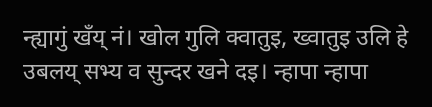न्ह्यागुं खँय् नं। खोल गुलि क्वातुइ, ख्वातुइ उलि हे उबलय् सभ्य व सुन्दर खने दइ। न्हापा न्हापा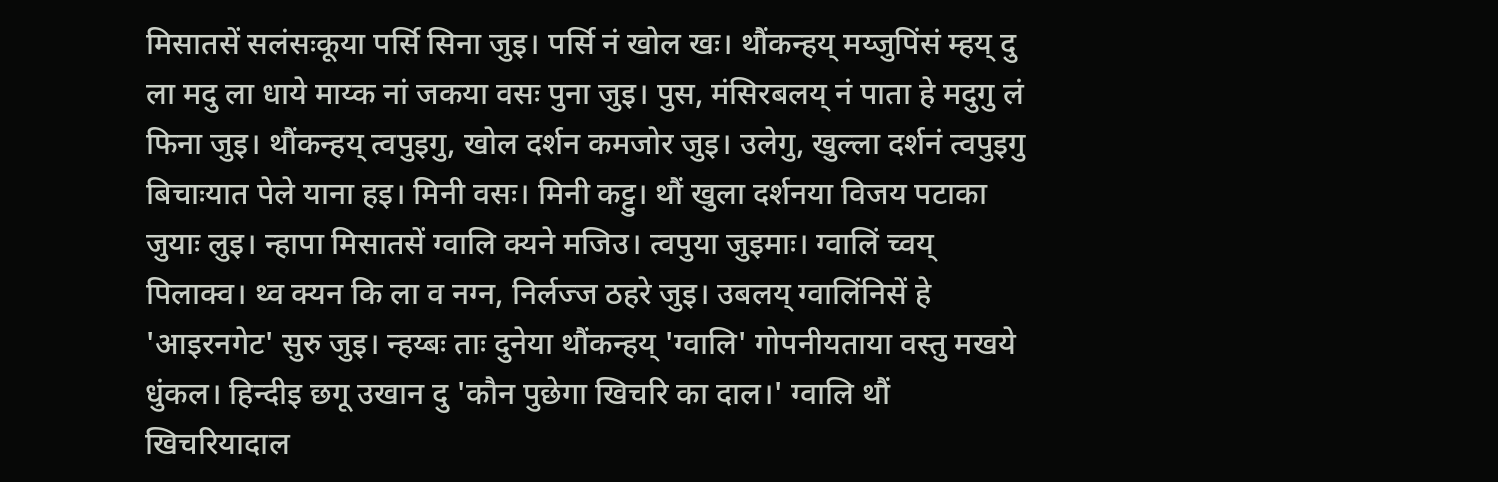मिसातसें सलंसःकूया पर्सि सिना जुइ। पर्सि नं खोल खः। थौंकन्हय् मय्जुपिंसं म्हय् दु ला मदु ला धाये माय्क नां जकया वसः पुना जुइ। पुस, मंसिरबलय् नं पाता हे मदुगु लं फिना जुइ। थौंकन्हय् त्वपुइगु, खोल दर्शन कमजोर जुइ। उलेगु, खुल्ला दर्शनं त्वपुइगु बिचाःयात पेले याना हइ। मिनी वसः। मिनी कट्टु। थौं खुला दर्शनया विजय पटाका जुयाः लुइ। न्हापा मिसातसें ग्वालि क्यने मजिउ। त्वपुया जुइमाः। ग्वालिं च्वय् पिलाक्व। थ्व क्यन कि ला व नग्न, निर्लज्ज ठहरे जुइ। उबलय् ग्वालिंनिसें हे 'आइरनगेट' सुरु जुइ। न्हय्बः ताः दुनेया थौंकन्हय् 'ग्वालि' गोपनीयताया वस्तु मखये धुंकल। हिन्दीइ छगू उखान दु 'कौन पुछेगा खिचरि का दाल।' ग्वालि थौं खिचरियादाल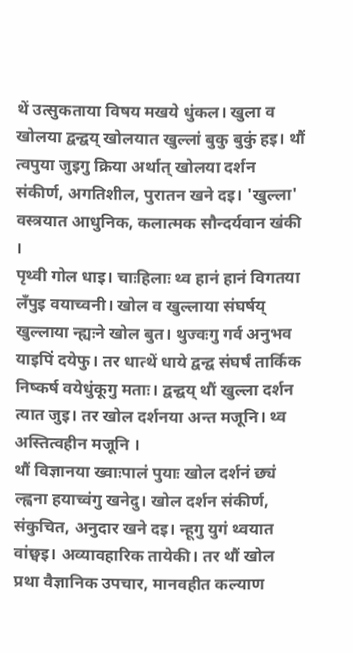थें उत्सुकताया विषय मखये धुंकल। खुला व खोलया द्वन्द्वय् खोलयात खुल्लां बुकु बुकुं हइ। थौं त्वपुया जुइगु क्रिया अर्थात् खोलया दर्शन संकीर्ण, अगतिशील, पुरातन खने दइ। 'खुल्ला' वस्त्रयात आधुनिक, कलात्मक सौन्दर्यवान खंकी ।
पृथ्वी गोल धाइ। चाःहिलाः थ्व हानं हानं विगतया लँपुइ वयाच्वनी। खोल व खुल्लाया संघर्षय् खुल्लाया न्ह्यःने खोल बुत। थुज्वःगु गर्व अनुभव याइपिं दयेफु। तर धात्थें धाये द्वन्द्व संघर्षं तार्किक निष्कर्ष वयेधुंकूगु मताः। द्वन्द्वय् थौं खुल्ला दर्शन त्यात जुइ। तर खोल दर्शनया अन्त मजूनि। थ्व अस्तित्वहीन मजूनि ।
थौं विज्ञानया ख्वाःपालं पुयाः खोल दर्शनं छ्यं ल्ह्वना हयाच्वंगु खनेदु। खोल दर्शन संकीर्ण, संकुचित, अनुदार खने दइ। न्हूगु युगं थ्वयात वांछ्वइ। अव्यावहारिक तायेकी। तर थौं खोल प्रथा वैज्ञानिक उपचार, मानवहीत कल्याण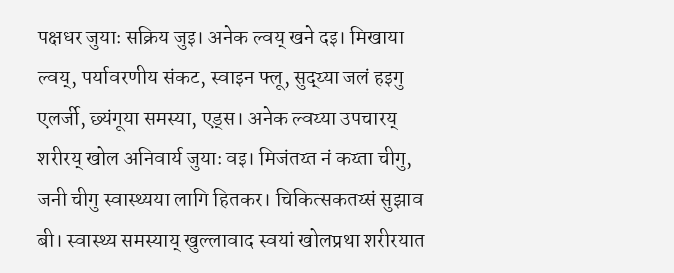पक्षधर जुयाः सक्रिय जुइ। अनेक ल्वय् खने दइ। मिखाया ल्वय्, पर्यावरणीय संकट, स्वाइन फ्लू, सुद्य्या जलं हइगु एलर्जी, छ्यंगूया समस्या, एड्स। अनेक ल्वय्या उपचारय् शरीरय् खोल अनिवार्य जुयाः वइ। मिजंतय्त नं कय्ता चीगु, जनी चीगु स्वास्थ्यया लागि हितकर। चिकित्सकतय्सं सुझाव बी। स्वास्थ्य समस्याय् खुल्लावाद स्वयां खोलप्रथा शरीरयात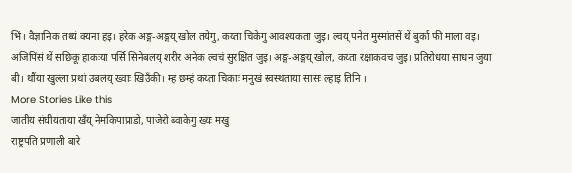भिं। वैज्ञानिक तथ्यं क्यना हइ। हरेक अङ्ग-अङ्गय् खोल तयेगु, कय्ता चिकेगु आवश्यकता जुइ। ल्वय् पनेत मुस्मांतसें थें बुर्का फी माला वइ। अजिपिंसं थें सछिकू हाकःया पर्सि सिनेबलय् शरीर अनेक ल्वचं सुरक्षित जुइ। अङ्ग-अङ्गय् खोल, कय्ता रक्षाकवच जुइ। प्रतिरोधया साधन जुया बी। थौंया खुल्ला प्रथां उबलय् ख्वाः खिउँकी। म्ह छम्हं कय्ता चिकाः मनुखं स्वस्थताया सासः ल्हाइ तिनि ।
More Stories Like this
जातीय संघीयताया खँय् नेमकिपाप्राडो, पाजेरो ब्वाकेगु ख्यः मखु
राष्ट्रपति प्रणाली बारे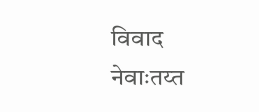विवाद
नेवाःतय्त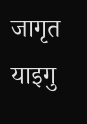जागृत याइगु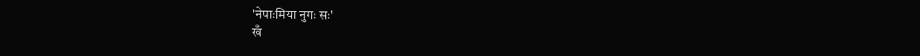'नेपाःमिया नुगः सः'
खँ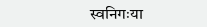स्वनिगःया